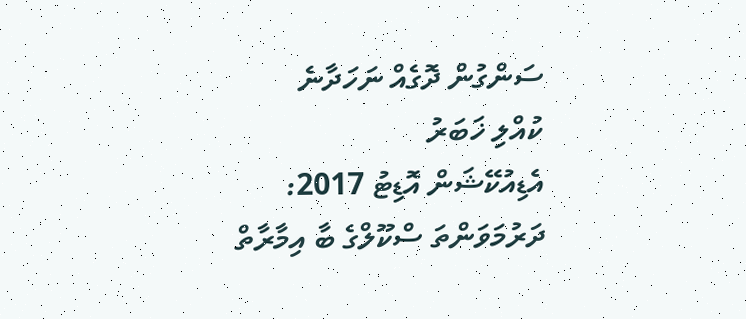ސަންގުން ދޮގެއް ނަހަދާނެ
ކުއްލި ޚަބަރު
އެޑިއުކޭޝަން އޮޑިޓު 2017: ދަރުމަވަންތަ ސްކޫލްގެ ބާ އިމާރާތް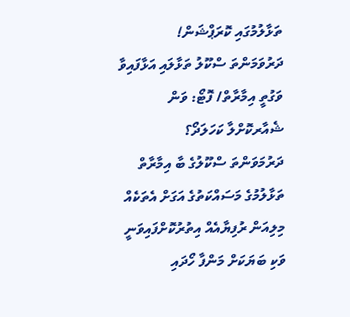ތަޅާލުމުގައި ކޮރަޕްޝަން!
ދަރުވަމަންތަ ސްކޫލު ތަޅާލައި އަޅާފައިވާ ވަގުތީ އިމާރާތް/ ފޮޓޯ: ވަން
ޝެއާރކޮށްލާ ކަހަލަދޯ؟
ދަރުމަވަންތަ ސްކޫލުގެ ބާ އިމާރާތް ތަޅާލުމުގެ މަސައްކަތުގެ އަގަށް އެތަކެއް މިލިއަން ރުފިޔާއެއް އިތުރުކޮށްފައިވަނީ ވަކި ބަޔަކަށް މަންފާ ހޯދައި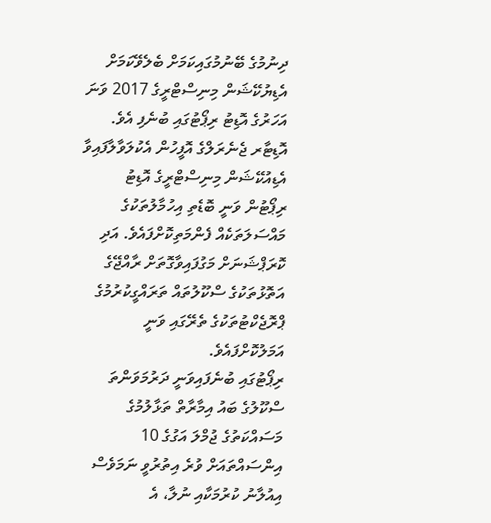ދިނުމުގެ ބޭނުމުގައިކަމަށް ބެލެވޭކަމަށް އެޑިޔުކޭޝަން މިނިސްޓްރީގެ 2017 ވަނަ އަހަރުގެ އޮޑިޓު ރިޕޯޓުގައި ބުނެފި އެވެ.
އޮޑިޓާރ ޖެނެރަލްގެ އޮފީހުން އެކުލަވާލާފައިވާ އެޑިއުކޭޝަން މިނިސްޓްރީގެ އޮޑިޓު ރިޕޯޓުން ވަނީ ބޮޑެތި އިހުމާލުތަކުގެ މައްސަލަތަކެއް ފެންމަތިކޮށްފައެވެ. އަދި ކޮރަޕްޝަނަށް މަގުފައިވާގޮތަށް ރާއްޖޭގެ އަތޮޅުތަކުގެ ސްކޫލުތައް ތަރައްގީކުރުމުގެ ޕްރޮޖެކްޓުތަކުގެ ތެރޭގައި ވަނީ އަމަލުކޮށްފައެވެ.
ރިޕޯޓުގައި ބުނެފައިވަނީ ދަރުމަވަންތަ ސްކޫލުގެ ބައު އިމާރާތް ތަޅާލުމުގެ މަސައްކަތުގެ ޖުމްލަ އަގުގެ 10 އިންސައްތައަށް ވުރެ އިތުރުވީ ނަމަވެސް އިއުލާނު ކުރުމަކާއި ނުލާ، އެ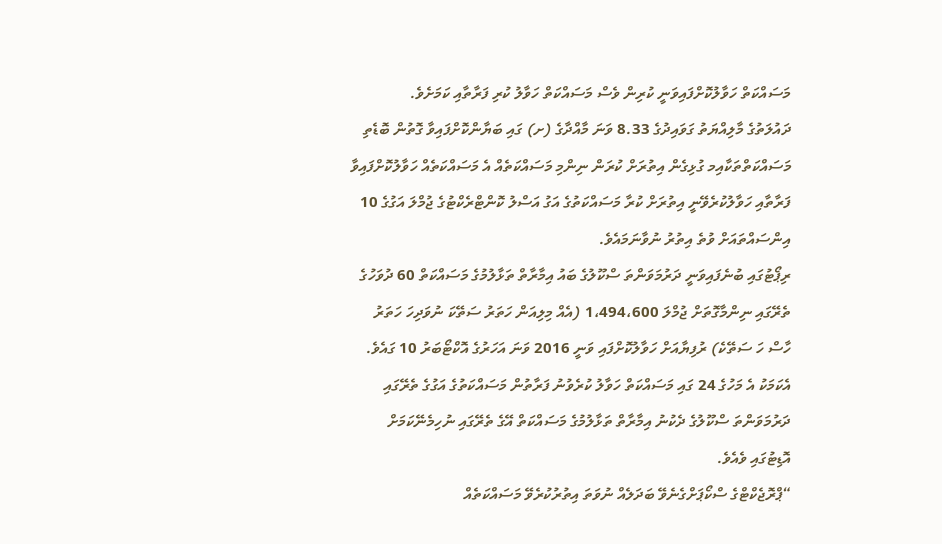މަސައްކަތް ހަވާލުކޮށްފައިވަނީ ކުރިން ވެސް މަސައްކަތް ހަވާލު ކުރި ފަރާތާއި ކަމަށެވެ.
ދައުލަތުގެ މާލިއްޔަތު ގަވައިދުގެ 8.33 ވަނަ މާއްދާގެ (ށ) ގައި ބަޔާންކޮށްފައިވާ ގޮތުން ބޮޑެތި މަސައްކަތްތަކާއިމ ގުޅިގެން އިތުރަށް ކުރަން ނިންމި މަސައްކަތެއް އެ މަސައްކަތެއް ހަވާލުކޮށްފައިވާ ފަރާތާއި ހަވާލުކުރެވޭނީ އިތުރަށް ކުރާ މަސައްކަތުގެ އަގު އަސްލު ކޮންޓްރެކްޓުގެ ޖުމްލަ އަގުގެ 10 އިންސައްތައަށް ވުތެ އިތުރު ނުވާނަމައެވެ.
ރިޕޯޓުގައި ބުނެފައިވަނީ ދަރުމަވަންތަ ސްކޫލުގެ ބައު އިމާރާތް ތަޅާލުމުގެ މަސައްކަތް 60 ދުވަހުގެ ތެރޭގައި ނިންމާގޮތަށް ޖުމްލަ 1،494،600 (އެއް މިލިއަން ހަތަރު ސަތޭކަ ނުވަދިހަ ހަތަރު ހާސް ހަ ސަތޭކެ) ރުފިޔާއަށް ހަވާލުކޮށްފައި ވަނީ 2016 ވަނަ އަހަރުގެ އޮކްޓޯބަރު 10 ގައެވެ. އެކަމަކު އެ މަހުގެ 24 ގައި މަސައްކަތް ހަވާލު ކުރެވުނު ފަރާތުން މަސައްކަތުގެ އަގުގެ ތެރޭގައި ދަރުމަވަންތަ ސްކޫލުގެ ދެކުނު އިމާރާތް ތަޅާލުމުގެ މަސައްކަތް އޭގެ ތެރޭގައި ނުހިމެނޭކަމަށް އޮޑިޓުގައި ވެއެވެ.
“ޕްރޮޖެކްޓްގެ ސްކޯޕަށްގެނެވޭ ބަދަލެއް ނުވަތަ އިތުރުކުރެވޭ މަސައްކަތެއް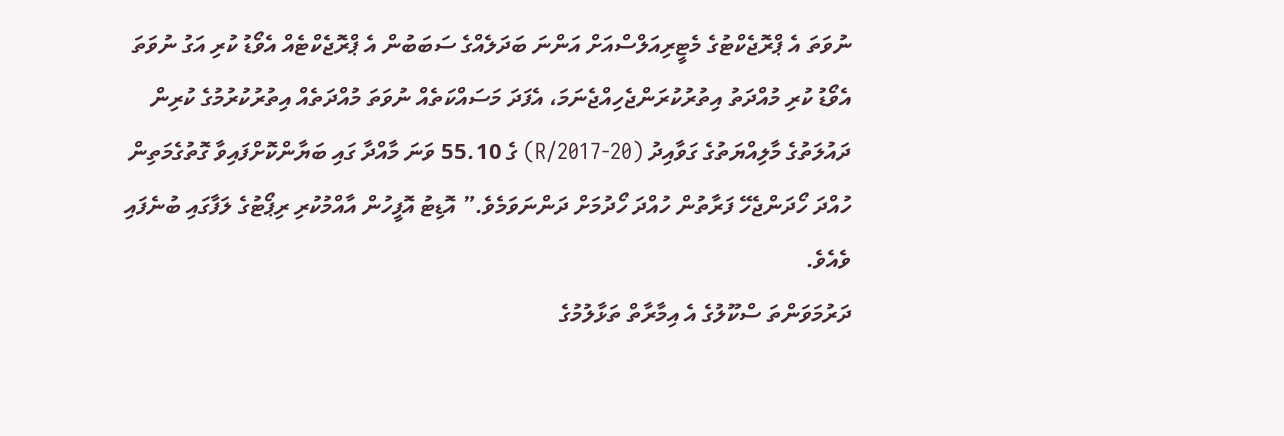ނުވަތަ އެ ޕްރޮޖެކްޓުގެ މެޓީރިއަލްސްއަށް އަންނަ ބަދަލެއްގެ ސަބަބުން އެ ޕްރޮޖެކްޓެއް އެވޯޑު ކުރި އަގު ނުވަތަ އެވޯޑު ކުރި މުއްދަތު އިތުރުކުރަންޖެހިއްޖެނަމަ، އެފަދަ މަސައްކަތެއް ނުވަތަ މުއްދަތެއް އިތުރުކުރުމުގެ ކުރިން ދައުލަތުގެ މާލިއްޔަތުގެ ގަވާއިދު (20-R/2017) ގެ 55.10 ވަނަ މާއްދާ ގައި ބަޔާންކޮށްފައިވާ ގޮތުގެމަތިން ހުއްދަ ހޯދަންޖެހޭ ފަރާތުން ހުއްދަ ހޯދުމަށް ދަންނަވަމެވެ.” އޮޑިޓު އޮފީހުން އާއްމުކުރި ރިޕޯޓުގެ ލަފާގައި ބުނެފައި ވެއެވެ.
ދަރުމަވަންތަ ސްކޫލުގެ އެ އިމާރާތް ތަޅާލުމުގެ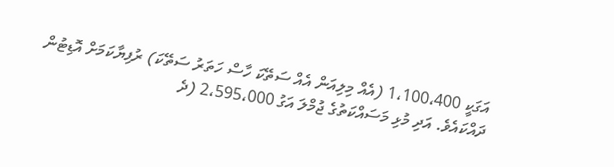އަގަކީ 1،100،400 (އެއް މިލިއަން އެއް ސަތޭކަ ހާސް ހަތަރު ސަތޭކަ) ރުފިޔާކަމަށް އޮޑިޓުން ދައްކައެވެ. އަދި މުޅި މަސައްކަތުގެ ޖުމްލަ އަގު 2،595،000 (ދެ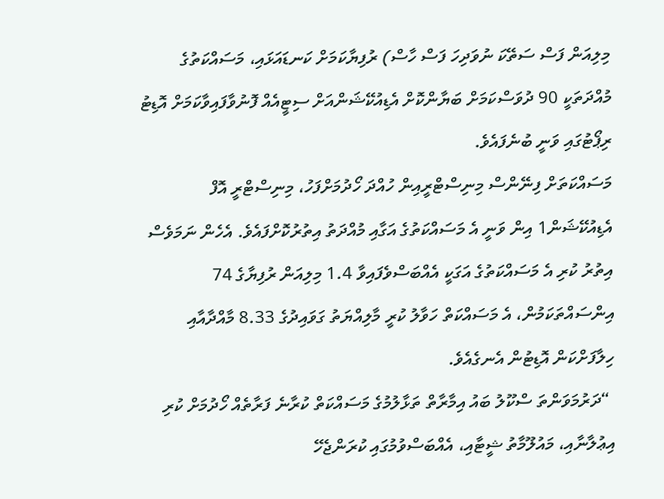މިލިއަން ފަސް ސަތޭކަ ނުވަދިހަ ފަސް ހާސް) ރުފިޔާކަމަށް ކަނޑައަޅައި، މަސައްކަތުގެ މުއްދަތަކީ 90 ދުވަސްކަމަށް ބަޔާންކޮށް އެޑިއުކޭޝަންއަށް ސިޓީއެއް ފޮނުވާފައިވާކަމަށް އޮޑިޓު ރިޕޯޓުގައި ވަނީ ބުނެފައެވެ.
މަސައްކަތަށް ފިނޭންސް މިނިސްޓްރީއިން ހުއްދަ ހޯދުމަށްފަހު، މިނިސްޓްރީ އޮފް އެޑިއުކޭޝަން1 އިން ވަނީ އެ މަސައްކަތުގެ އަގާއި މުއްދަތު އިތުރުކޮށްފައެވެ. އެހެން ނަމަވެސް އިތުރު ކުރި އެ މަސައްކަތުގެ އަގަކީ އެއްބަސްވެފައިވާ 1.4 މިލިއަން ރުފިޔާގެ 74 އިންސައްތަކަމުން، އެ މަސައްކަތް ހަވާލު ކުރީ މާލިއްޔަތު ގަވައިދުގެ 8.33 މާއްދާއާއި ހިލާފަށްކަން އޮޑިޓުން އެނގެއެވެ.
 “ދަރުމަވަންތަ ސްކޫލު ބައު އިމާރާތް ތަޅާލުމުގެ މަސައްކަތް ކުރާނެ ފަރާތެއް ހޯދުމަށް ކުރި އިޢުލާނާއި، މައުލޫމާތު ޝީޓާއި، އެއްބަސްވުމުގައި ކުރަންޖެހޭ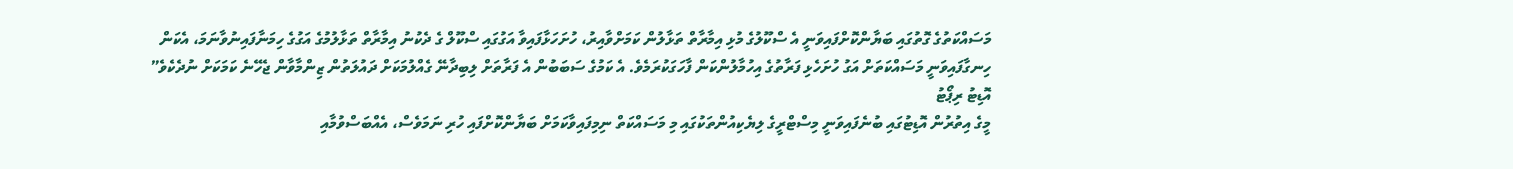މަސައްކަތުގެ ގޮތުގައި ބަޔާންކޮށްފައިވަނީ އެ ސްކޫލުގެ މުޅި އިމާރާތް ތަޅާލުން ކަމަށްވާއިރު، ހުށަހަޅާފައިވާ އަގުގައި ސްކޫލް ގެ ދެކުނު އިމާރާތް ތަޅާލުމުގެ އަގުގެ ހިމަނާފައިނުވާނަމަ، އެކަން ހިނގާފައިވަނީ މަސައްކަތަށް އަގު ހުށަހެޅި ފަރާތުގެ އިހުމާލުންކަން ފާހަގަކުރަމެވެ. އެ ކަމުގެ ސަބަބުން އެ ފަރާތަށް ލިބިދާނޭ ގެއްލުމަކަށް ދައުލަތުން ޒިންމާވާން ޖެހޭނެ ކަމަކަށް ނުދެކެވެ” އޮޑިޓު ރިޕޯޓު
މީގެ އިތުރުން އޮޑިޓުގައި ބުނެފައިވަނީ މިސްޓްރީގެ ލިޔެކިއުންތަކުގައި މި މަސައްކަތް ނިމިފައިވާކަމަށް ބަޔާންކޮށްފައި ހުރި ނަމަވެސް، އެއްބަސްވުމާއި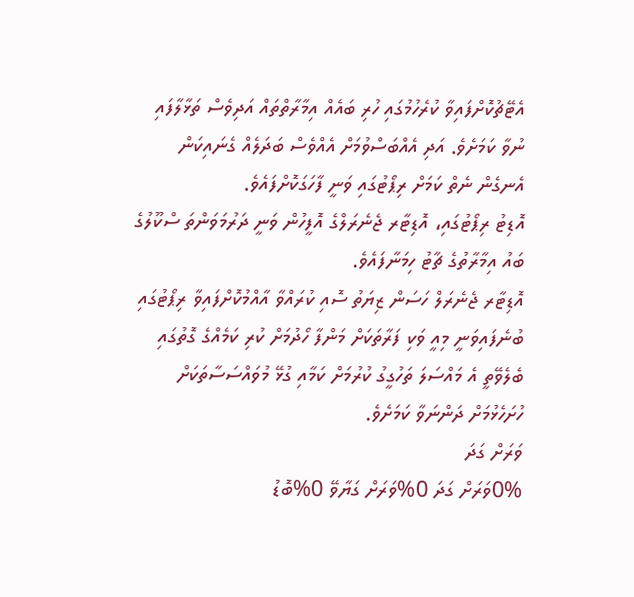އެޓޭޗުކޮށްފައިވާ ކުރެހުމުގައި ހުރި ބައެއް އިމާރާތްތައް އަދިވެސް ތަޅާލާފައި ނުވާ ކަމަށެވެ. އަދި އެއްބަސްވުމަށް އެއްވެސް ބަދަލެއް ގެނައިކަން އެނގެން ނެތް ކަމަށް ރިޕޯޓުގައި ވަނީ ފާހަގަކޮށްފައެވެ.
އޮޑިޓު ރިޕޯޓުގައި، އޮޑިޓާރ ޖެނެރަލްގެ އޮފީހުން ވަނީ ދަރުމަވަންތަ ސްކޫލުގެ ބައު އިމާރާތުގެ ޗާޓު ހިމަނާފައެވެ.
އޮޑިޓާރ ޖެނެރަލް ހަސަން ޒިޔަތު ސޮއި ކުރައްވާ އާއްމުކޮށްފައިވާ ރިޕޯޓުގައި ބުނެފައިވަނީ މިއީ ވަކި ފަރާތަކަށް މަންފާ ހޯދުމަށް ކުރި ކަމެއްގެ ގޮތުގައި ބެލެވޭތީ އެ މައްސަލަ ތަހުގީގު ކުރުމަށް ކަމާއި ގުޅޭ މުވައްސަސާތަކަށް ހުށަހެޅުމަށް ދަންނަވާ ކަމަށެވެ.
ވަރަށް ގަދަ
0%ވަރަށް ގަދަ 0%ވަރަށް ގަޔާވޭ 0%ބޮޑު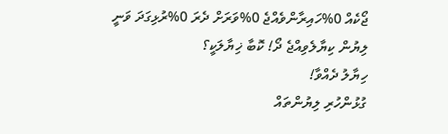ޖޯކެއް 0%ހައިރާންވެއްޖެ 0%ވަރަށް ދެރަ 0%ރުޅިގަދަ ވަނީ
ލިޔުން ކިޔާލެވިއްޖެ ދޯ! ކޮބާ ޚިޔާލަކީ؟
ހިޔާލު ދެއްވާ!
ގުޅުންހުރި ލިޔުންތައް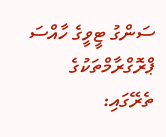ސަންގު ޓީވީގެ ހާއްސަ ޕްރޮގްރާމްތަކުގެ ތެރޭގައި: